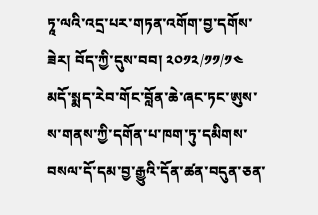ཏཱ་ལའི་འདྲ་པར་གཏན་འགོག་བྱ་དགོས་ཟེར། བོད་ཀྱི་དུས་བབ། ༢༠༡༢/༡༡/༡༤ མདོ་སྨད་རེབ་གོང་བློན་ཆེ་ཞང་ཏང་ཨུས་ས་གནས་ཀྱི་དགོན་པ་ཁག་ཏུ་དམིགས་བསལ་དོ་དམ་བྱ་རྒྱུའི་དོན་ཚན་བདུན་ཅན་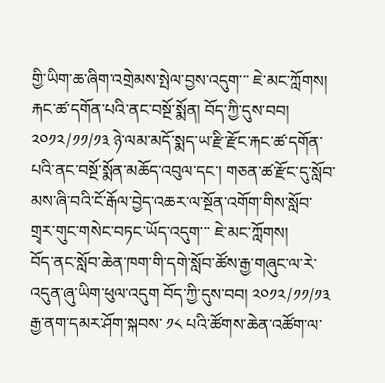གྱི་ཡིག་ཆ་ཞིག་འགྲེམས་སྤེལ་བྱས་འདུག་་་ ཇེ་མང་ཀློགས།
རྐང་ཚ་དགོན་པའི་ནང་བསྔོ་སྨོན། བོད་ཀྱི་དུས་བབ། ༢༠༡༢/༡༡/༡༣ ཉེ་ལམ་མདོ་སྨད་ཡ་རྫི་རྫོང་རྐང་ཚ་དགོན་པའི་ནང་བསྔོ་སྨོན་མཆོད་འབུལ་དང་། གཅན་ཚ་རྫོང་དུ་སློབ་མས་ཞི་བའི་ངོ་རྒོལ་བྱེད་འཆར་ལ་སྔོན་འགོག་གིས་སློབ་གྲྭར་གུང་གསེང་བཏང་ཡོད་འདུག་་་ ཇེ་མང་ཀློགས།
བོད་ནང་སློབ་ཆེན་ཁག་གི་དགེ་སློབ་ཚོས་རྒྱ་གཞུང་ལ་རེ་འདུན་ཞུ་ཡིག་ཕུལ་འདུག བོད་ཀྱི་དུས་བབ། ༢༠༡༢/༡༡/༡༣ རྒྱ་ནག་དམར་ཤོག་སྐབས་ ༡༨ པའི་ཚོགས་ཆེན་འཚོག་ལ་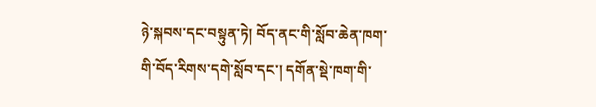ཉེ་སྐབས་དང་བསྟུན་ཏེ། བོད་ནང་གི་སློབ་ཆེན་ཁག་གི་བོད་རིགས་དགེ་སློབ་དང་། དགོན་སྡེ་ཁག་གི་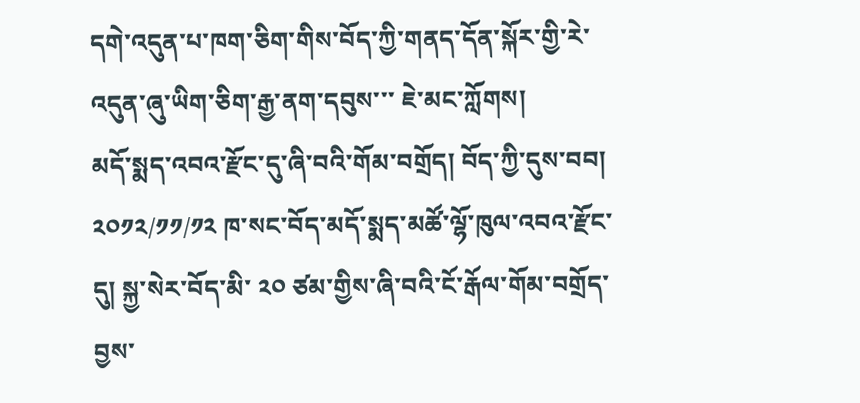དགེ་འདུན་པ་ཁག་ཅིག་གིས་བོད་ཀྱི་གནད་དོན་སྐོར་གྱི་རེ་འདུན་ཞུ་ཡིག་ཅིག་རྒྱ་ནག་དབུས་་་ ཇེ་མང་ཀློགས།
མདོ་སྨད་འབའ་རྫོང་དུ་ཞི་བའི་གོམ་བགྲོད། བོད་ཀྱི་དུས་བབ། ༢༠༡༢/༡༡/༡༢ ཁ་སང་བོད་མདོ་སྨད་མཚོ་ལྷོ་ཁུལ་འབའ་རྫོང་དུ། སྐྱ་སེར་བོད་མི་ ༢༠ ཙམ་གྱིས་ཞི་བའི་ངོ་རྒོལ་གོམ་བགྲོད་བྱས་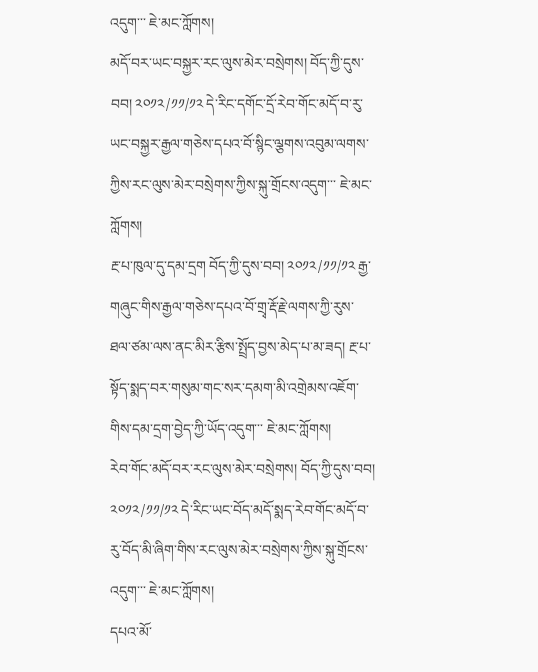འདུག་་་ ཇེ་མང་ཀློགས།
མདོ་བར་ཡང་བསྐྱར་རང་ལུས་མེར་བསྲེགས། བོད་ཀྱི་དུས་བབ། ༢༠༡༢/༡༡/༡༢ དེ་རིང་དགོང་དྲོ་རེབ་གོང་མདོ་བ་རུ་ཡང་བསྐྱར་རྒྱལ་གཅེས་དཔའ་བོ་སྙིང་ལྕགས་འབུམ་ལགས་ཀྱིས་རང་ལུས་མེར་བསྲེགས་ཀྱིས་སྐུ་གྲོངས་འདུག་་་ ཇེ་མང་ཀློགས།
རྔ་པ་ཁུལ་དུ་དམ་དྲག བོད་ཀྱི་དུས་བབ། ༢༠༡༢/༡༡/༡༢ རྒྱ་གཞུང་གིས་རྒྱལ་གཅེས་དཔའ་བོ་གྲྭ་རྡོ་རྗེ་ལགས་ཀྱི་རུས་ཐལ་ཙམ་ལས་ནང་མིར་རྩིས་སྤྲོད་བྱས་མེད་པ་མ་ཟད། རྔ་པ་སྟོད་སྨད་བར་གསུམ་གང་སར་དམག་མི་འགྲེམས་འཇོག་གིས་དམ་དྲག་བྱེད་ཀྱི་ཡོད་འདུག་་་ ཇེ་མང་ཀློགས།
རེབ་གོང་མདོ་བར་རང་ལུས་མེར་བསྲེགས། བོད་ཀྱི་དུས་བབ། ༢༠༡༢/༡༡/༡༢ དེ་རིང་ཡང་བོད་མདོ་སྨད་རེབ་གོང་མདོ་བ་རུ་བོད་མི་ཞིག་གིས་རང་ལུས་མེར་བསྲེགས་ཀྱིས་སྐུ་གྲོངས་འདུག་་་ ཇེ་མང་ཀློགས།
དཔའ་མོ་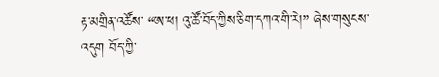རྟ་མགྲིན་འཚོས་ “ཨ་ཕ། འུ་ཚོ་བོད་ཀྱིས་ཅིག་དཀའ་གི་རེ།” ཞེས་གསུངས་འདུག བོད་ཀྱི་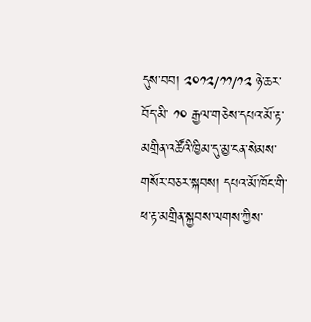དུས་བབ། ༢༠༡༢/༡༡/༡༢ ཉེ་ཆར་བོད་མི་ ༡༠ རྒྱལ་གཅེས་དཔའ་མོ་རྟ་མགྲིན་འཚོའི་ཁྱིམ་དུ་མྱ་ངན་སེམས་གསོར་བཅར་སྐབས། དཔའ་མོ་ཁོང་གི་ཕ་རྟ་མགྲིན་སྐྱབས་ལགས་ཀྱིས་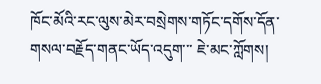ཁོང་མོའི་རང་ལུས་མེར་བསྲེགས་གཏོང་དགོས་དོན་གསལ་བརྗོད་གནང་ཡོད་འདུག་་་ ཇེ་མང་ཀློགས།